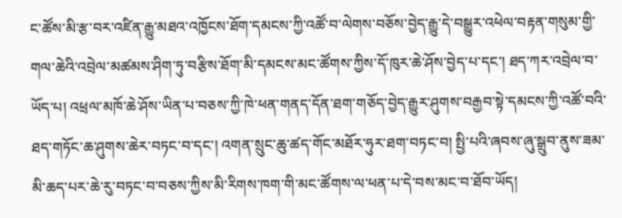ང་ཚོས་མི་རྩ་བར་འཛིན་རྒྱུ་མཐའ་འཁྱོངས་ཐོག་དམངས་ཀྱི་འཚོ་བ་ལེགས་བཅོས་བྱེད་རྒྱུ་དེ་བསྒྱུར་འཕེལ་བརྟན་གསུམ་གྱི་གལ་ཆེའི་འབྲེལ་མཚམས་ཤིག་ཏུ་བརྩིས་ཐོག་མི་དམངས་མང་ཚོགས་ཀྱིས་དོ་ཁུར་ཆེ་ཤོས་བྱེད་པ་དང་། ཐད་ཀར་འབྲེལ་བ་ཡོད་པ། འཕྲལ་མཁོ་ཆེ་ཤོས་ཡིན་པ་བཅས་ཀྱི་ཁེ་ཕན་གནད་དོན་ཐག་གཅོད་བྱེད་རྒྱུར་ཤུགས་བརྒྱབ་སྟེ་དམངས་ཀྱི་འཚོ་བའི་ཐད་གཏོང་ཆ་ཤུགས་ཆེར་བཏང་བ་དང་། འགན་སྲུང་ཆུ་ཚད་གོང་མཐོར་ཧུར་ཐག་བཏང་བ། སྤྱི་པའི་ཞབས་ཞུ་སྒྲུབ་ནུས་ཟམ་མི་ཆད་པར་ཆེ་རུ་བཏང་བ་བཅས་ཀྱིས་མི་རིགས་ཁག་གི་མང་ཚོགས་ལ་ཕན་པ་དེ་བས་མང་བ་ཐོབ་ཡོད།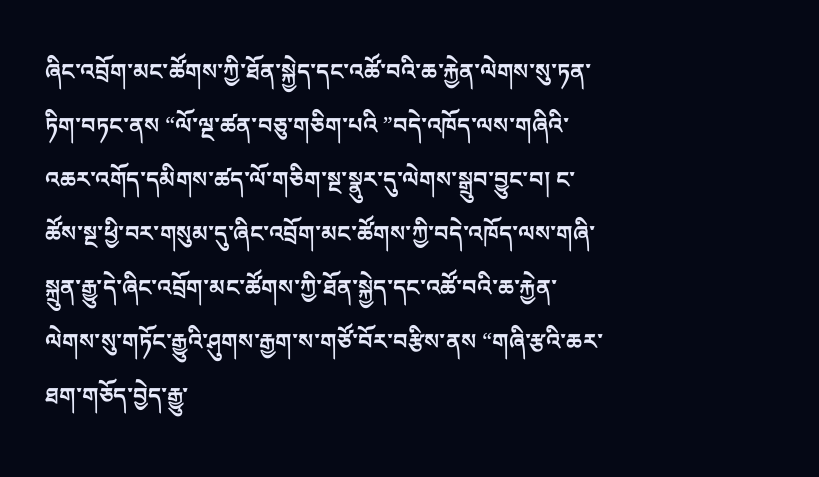ཞིང་འབྲོག་མང་ཚོགས་ཀྱི་ཐོན་སྐྱེད་དང་འཚོ་བའི་ཆ་རྐྱེན་ལེགས་སུ་ཏན་ཏིག་བཏང་ནས “ལོ་ལྔ་ཚན་བཅུ་གཅིག་པའི ”བདེ་འཁོད་ལས་གཞིའི་འཆར་འགོད་དམིགས་ཚད་ལོ་གཅིག་སྔ་སྣུར་དུ་ལེགས་སྒྲུབ་བྱུང་བ། ང་ཚོས་སྔ་ཕྱི་བར་གསུམ་དུ་ཞིང་འབྲོག་མང་ཚོགས་ཀྱི་བདེ་འཁོད་ལས་གཞི་སྐྲུན་རྒྱུ་དེ་ཞིང་འབྲོག་མང་ཚོགས་ཀྱི་ཐོན་སྐྱེད་དང་འཚོ་བའི་ཆ་རྐྱེན་ལེགས་སུ་གཏོང་རྒྱུའི་ཤུགས་རྒྱག་ས་གཙོ་བོར་བརྩིས་ནས “གཞི་རྩའི་ཆར་ཐག་གཅོད་བྱེད་རྒྱུ་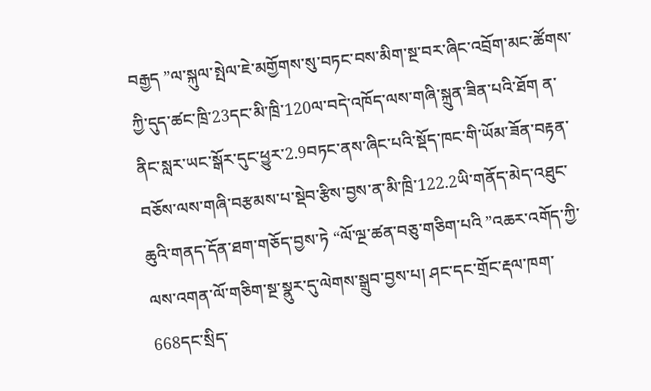བརྒྱད ”ལ་སྐུལ་སྤེལ་ཇེ་མགྱོགས་སུ་བཏང་བས་མིག་སྔ་བར་ཞིང་འབྲོག་མང་ཚོགས་ཀྱི་དུད་ཚང་ཁྲི་23དང་མི་ཁྲི་120ལ་བདེ་འཁོད་ལས་གཞི་སྐྲུན་ཟིན་པའི་ཐོག ན་ནིང་སླར་ཡང་སྒོར་དུང་ཕྱུར་2.9བཏང་ནས་ཞིང་པའི་སྡོད་ཁང་གི་ཡོམ་ཟོན་བརྟན་བཅོས་ལས་གཞི་བརྩམས་པ་སྡེབ་རྩིས་བྱས་ན་མི་ཁྲི་122.2ཡི་གནོད་མེད་འཐུང་ཆུའི་གནད་དོན་ཐག་གཅོད་བྱས་ཏེ “ལོ་ལྔ་ཚན་བཅུ་གཅིག་པའི ”འཆར་འགོད་ཀྱི་ལས་འགན་ལོ་གཅིག་སྔ་སྣུར་དུ་ལེགས་སྒྲུབ་བྱས་པ། ཤང་དང་གྲོང་རྡལ་ཁག་668དང་སྲིད་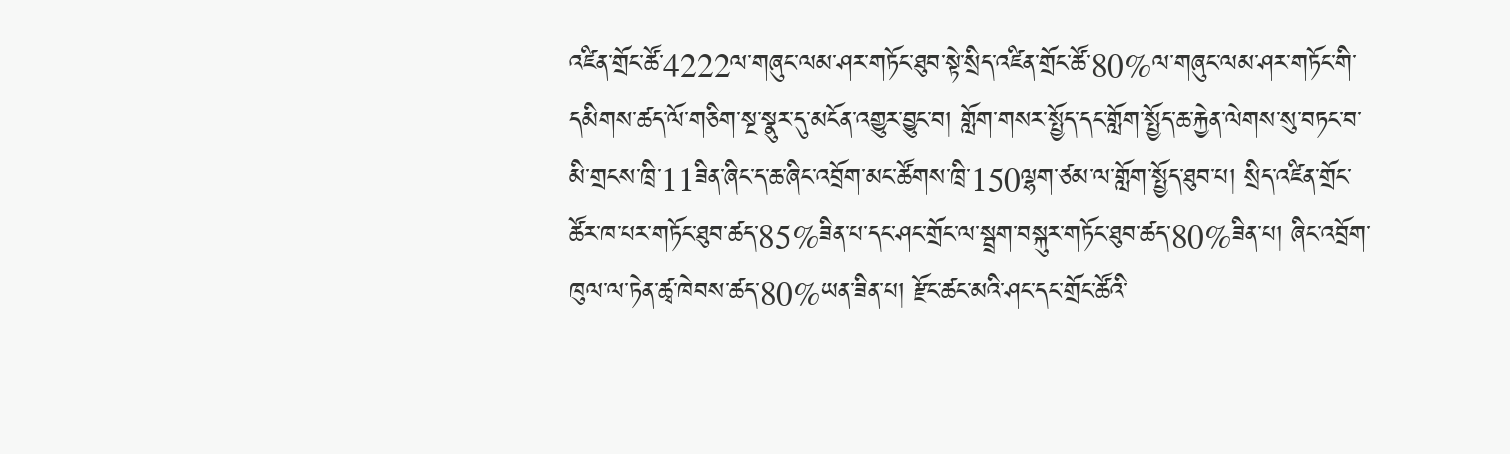འཛིན་གྲོང་ཚོ་4222ལ་གཞུང་ལམ་ཤར་གཏོང་ཐུབ་སྟེ་སྲིད་འཛིན་གྲོང་ཚོ་80%ལ་གཞུང་ལམ་ཤར་གཏོང་གི་དམིགས་ཚད་ལོ་གཅིག་སྔ་སྣུར་དུ་མངོན་འགྱུར་བྱུང་བ། གློག་གསར་སྤྱོད་དང་གློག་སྤྱོད་ཆ་རྐྱེན་ལེགས་སུ་བཏང་བ་མི་གྲངས་ཁྲི་11ཟིན་ཞིང་ད་ཆ་ཞིང་འབྲོག་མང་ཚོགས་ཁྲི་150ལྷག་ཙམ་ལ་གློག་སྤྱོད་ཐུབ་པ། སྲིད་འཛིན་གྲོང་ཚོར་ཁ་པར་གཏོང་ཐུབ་ཚད་85%ཟིན་པ་དང་ཤང་གྲོང་ལ་སྦྲག་བསྐུར་གཏོང་ཐུབ་ཚད་80%ཟིན་པ། ཞིང་འབྲོག་ཁུལ་ལ་ཏེན་ཚྭ་ཁེབས་ཚད་80%ཡན་ཟིན་པ། རྫོང་ཚང་མའི་ཤང་དང་གྲོང་ཚོའི་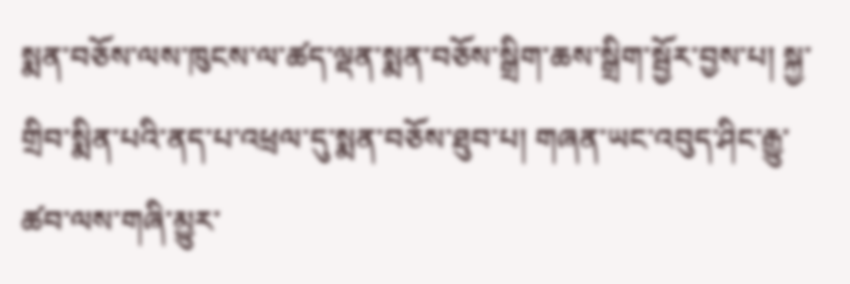སྨན་བཅོས་ལས་ཁུངས་ལ་ཚད་ལྡན་སྨན་བཅོས་སྒྲིག་ཆས་སྒྲིག་སྦྱོར་བྱས་པ། སྐྱ་གྲིབ་སྨིན་པའི་ནད་པ་འཕྲལ་དུ་སྨན་བཅོས་ཐུབ་པ། གཞན་ཡང་འབུད་ཤིང་རྒྱུ་ཚབ་ལས་གཞི་མྱུར་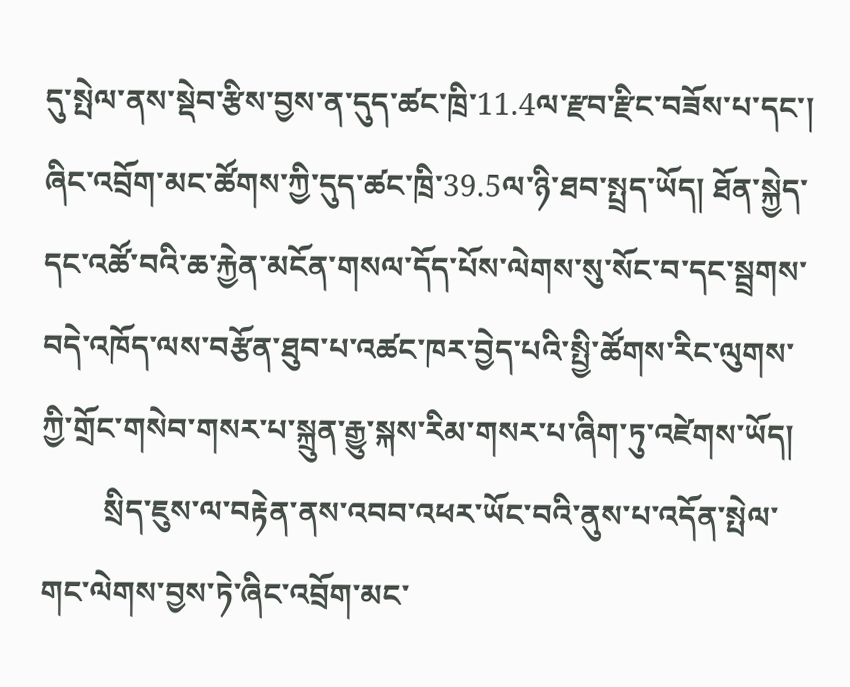དུ་སྤེལ་ནས་སྡེབ་རྩིས་བྱས་ན་དུད་ཚང་ཁྲི་11.4ལ་རྫབ་རྫིང་བཟོས་པ་དང་། ཞིང་འབྲོག་མང་ཚོགས་ཀྱི་དུད་ཚང་ཁྲི་39.5ལ་ཉི་ཐབ་སྤྲད་ཡོད། ཐོན་སྐྱེད་དང་འཚོ་བའི་ཆ་རྐྱེན་མངོན་གསལ་དོད་པོས་ལེགས་སུ་སོང་བ་དང་སྦྲགས་བདེ་འཁོད་ལས་བརྩོན་ཐུབ་པ་འཚང་ཁར་བྱེད་པའི་སྤྱི་ཚོགས་རིང་ལུགས་ཀྱི་གྲོང་གསེབ་གསར་པ་སྐྲུན་རྒྱུ་སྐས་རིམ་གསར་པ་ཞིག་ཏུ་འཛེགས་ཡོད།
        སྲིད་ཇུས་ལ་བརྟེན་ནས་འབབ་འཕར་ཡོང་བའི་ནུས་པ་འདོན་སྤེལ་གང་ལེགས་བྱས་ཏེ་ཞིང་འབྲོག་མང་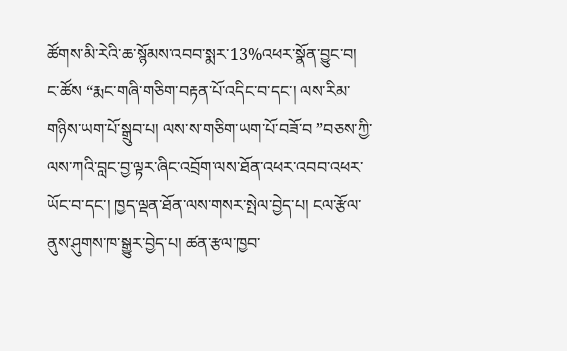ཚོགས་མི་རེའི་ཆ་སྙོམས་འབབ་སྨར་13%འཕར་སྣོན་བྱུང་བ། ང་ཚོས “རྨང་གཞི་གཅིག་བརྟན་པོ་འདིང་བ་དང་། ལས་རིམ་གཉིས་ཡག་པོ་སྒྲུབ་པ། ལས་ས་གཅིག་ཡག་པོ་བཟོ་བ ”བཅས་ཀྱི་ལས་ཀའི་བླང་བྱ་ལྟར་ཞིང་འབྲོག་ལས་ཐོན་འཕར་འབབ་འཕར་ཡོང་བ་དང་། ཁྱད་ལྡན་ཐོན་ལས་གསར་སྤེལ་བྱེད་པ། ངལ་རྩོལ་ནུས་ཤུགས་ཁ་སྒྱུར་བྱེད་པ། ཚན་རྩལ་ཁྱབ་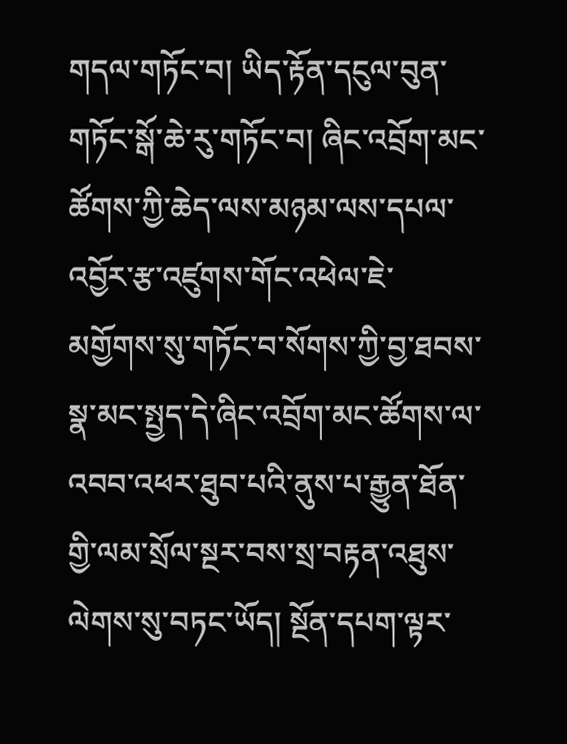གདལ་གཏོང་བ། ཡིད་རྟོན་དངུལ་བུན་གཏོང་སྒོ་ཆེ་རུ་གཏོང་བ། ཞིང་འབྲོག་མང་ཚོགས་ཀྱི་ཆེད་ལས་མཉམ་ལས་དཔལ་འབྱོར་རྩ་འཛུགས་གོང་འཕེལ་ཇེ་མགྱོགས་སུ་གཏོང་བ་སོགས་ཀྱི་བྱ་ཐབས་སྣ་མང་སྤྱད་དེ་ཞིང་འབྲོག་མང་ཚོགས་ལ་འབབ་འཕར་ཐུབ་པའི་ནུས་པ་རྒྱུན་ཐོན་གྱི་ལམ་སྲོལ་སྔར་བས་སྲ་བརྟན་འཐུས་ལེགས་སུ་བཏང་ཡོད། སྔོན་དཔག་ལྟར་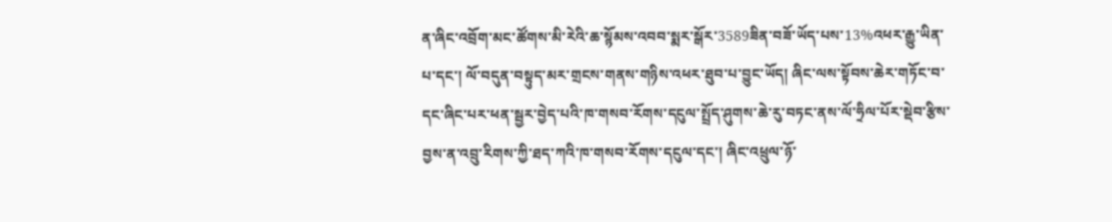ན་ཞིང་འབྲོག་མང་ཚོགས་མི་རེའི་ཆ་སྙོམས་འབབ་སྨར་སྒོར་3589ཟིན་བཟོ་ཡོད་པས་13%འཕར་རྒྱུ་ཡིན་པ་དང་། ལོ་བདུན་བསྟུད་མར་གྲངས་གནས་གཉིས་འཕར་ཐུབ་པ་བྱུང་ཡོད། ཞིང་ལས་སྟོབས་ཆེར་གཏོང་བ་དང་ཞིང་པར་ཕན་སྦྱར་བྱེད་པའི་ཁ་གསབ་རོགས་དངུལ་སྤྲོད་ཤུགས་ཆེ་རུ་བཏང་ནས་ལོ་ཧྲིལ་པོར་སྡེབ་རྩིས་བྱས་ན་འབྲུ་རིགས་ཀྱི་ཐད་ཀའི་ཁ་གསབ་རོགས་དངུལ་དང་། ཞིང་འཕྲུལ་ཉོ་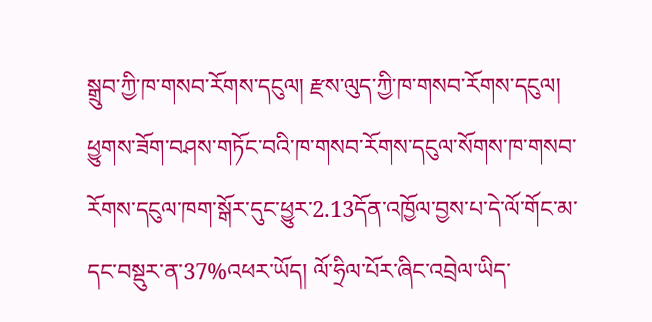སྒྲུབ་ཀྱི་ཁ་གསབ་རོགས་དངུལ། རྫས་ལུད་ཀྱི་ཁ་གསབ་རོགས་དངུལ། ཕྱུགས་ཟོག་བཤས་གཏོང་བའི་ཁ་གསབ་རོགས་དངུལ་སོགས་ཁ་གསབ་རོགས་དངུལ་ཁག་སྒོར་དུང་ཕྱུར་2.13དོན་འཁྱོལ་བྱས་པ་དེ་ལོ་གོང་མ་དང་བསྡུར་ན་37%འཕར་ཡོད། ལོ་ཧྲིལ་པོར་ཞིང་འབྲེལ་ཡིད་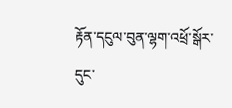རྟོན་དངུལ་བུན་ལྷག་འཕྲོ་སྒོར་དུང་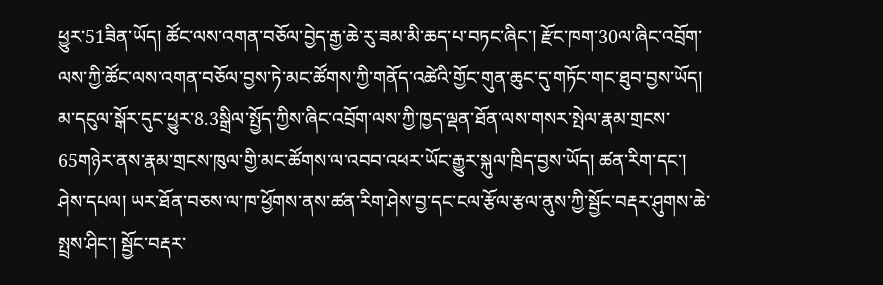ཕྱུར་51ཟིན་ཡོད། ཚོང་ལས་འགན་བཅོལ་བྱེད་རྒྱ་ཆེ་རུ་ཟམ་མི་ཆད་པ་བཏང་ཞིང་། རྫོང་ཁག་30ལ་ཞིང་འབྲོག་ལས་ཀྱི་ཚོང་ལས་འགན་བཅོལ་བྱས་ཏེ་མང་ཚོགས་ཀྱི་གནོད་འཚེའི་གྱོང་གུན་ཆུང་དུ་གཏོང་གང་ཐུབ་བྱས་ཡོད། མ་དངུལ་སྒོར་དུང་ཕྱུར་8.3སྒྲིལ་སྤྱོད་ཀྱིས་ཞིང་འབྲོག་ལས་ཀྱི་ཁྱད་ལྡན་ཐོན་ལས་གསར་སྤེལ་རྣམ་གྲངས་65གཉེར་ནས་རྣམ་གྲངས་ཁུལ་གྱི་མང་ཚོགས་ལ་འབབ་འཕར་ཡོང་རྒྱུར་སྐུལ་ཁྲིད་བྱས་ཡོད། ཚན་རིག་དང་། ཤེས་དཔལ། ཡར་ཐོན་བཅས་ལ་ཁ་ཕྱོགས་ནས་ཚན་རིག་ཤེས་བྱ་དང་ངལ་རྩོལ་རྩལ་ནུས་ཀྱི་སྦྱོང་བརྡར་ཤུགས་ཆེ་སྤྲས་ཤིང་། སྦྱོང་བརྡར་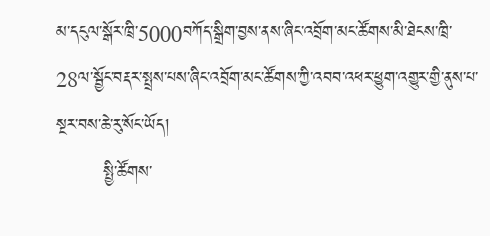མ་དངུལ་སྒོར་ཁྲི་5000བཀོད་སྒྲིག་བྱས་ནས་ཞིང་འབྲོག་མང་ཚོགས་མི་ཐེངས་ཁྲི་28ལ་སྦྱོང་བརྡར་སྤྲས་པས་ཞིང་འབྲོག་མང་ཚོགས་ཀྱི་འབབ་འཕར་ཕྱུག་འགྱུར་གྱི་ནུས་པ་སྔར་བས་ཆེ་རུ་སོང་ཡོད།
        སྤྱི་ཚོགས་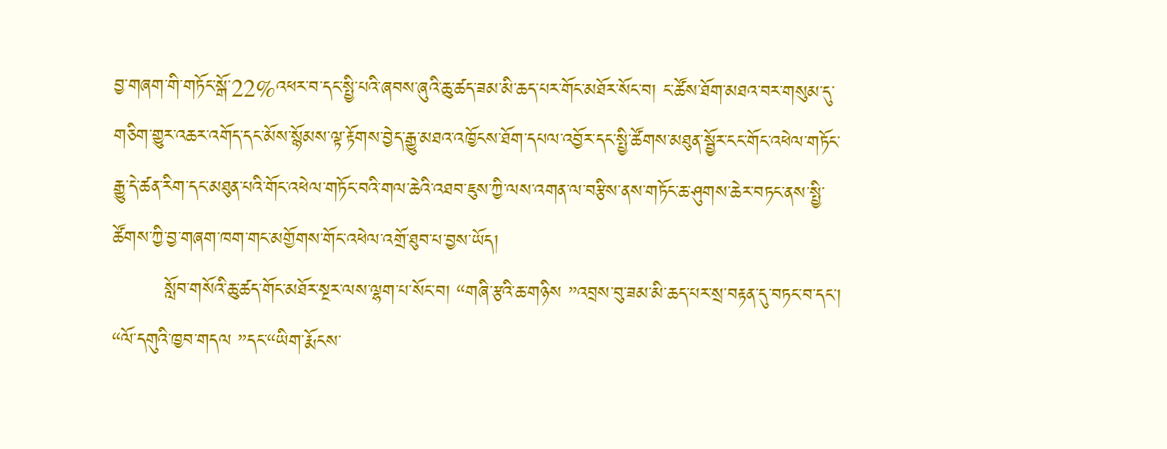བྱ་གཞག་གི་གཏོང་སྒོ་22%འཕར་བ་དང་སྤྱི་པའི་ཞབས་ཞུའི་ཆུ་ཚད་ཟམ་མི་ཆད་པར་གོང་མཐོར་སོང་བ། ང་ཚོས་ཐོག་མཐའ་བར་གསུམ་དུ་གཅིག་གྱུར་འཆར་འགོད་དང་མོས་སྙོམས་ལྟ་རྟོགས་བྱེད་རྒྱུ་མཐའ་འཁྱོངས་ཐོག་དཔལ་འབྱོར་དང་སྤྱི་ཚོགས་མཐུན་སྦྱོར་ངང་གོང་འཕེལ་གཏོང་རྒྱུ་དེ་ཚན་རིག་དང་མཐུན་པའི་གོང་འཕེལ་གཏོང་བའི་གལ་ཆེའི་འཐབ་ཇུས་ཀྱི་ལས་འགན་ལ་བརྩིས་ནས་གཏོང་ཆ་ཤུགས་ཆེར་བཏང་ནས་སྤྱི་ཚོགས་ཀྱི་བྱ་གཞག་ཁག་གང་མགྱོགས་གོང་འཕེལ་འགྲོ་ཐུབ་པ་བྱས་ཡོད།
        སློབ་གསོའི་ཆུ་ཚད་གོང་མཐོར་སྔར་ལས་ལྷག་པ་སོང་བ། “གཞི་རྩའི་ཆ་གཉིས ”འབྲས་བུ་ཟམ་མི་ཆད་པར་སྲ་བརྟན་དུ་བཏང་བ་དང་། “ལོ་དགུའི་ཁྱབ་གདལ ”དང་“ཡིག་རྨོངས་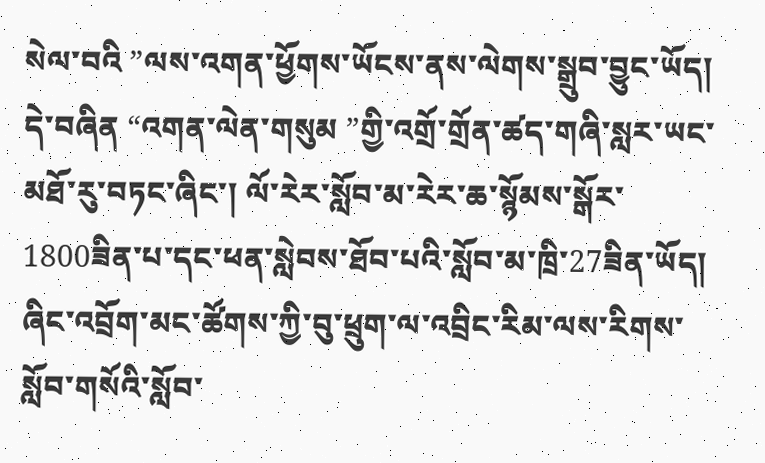སེལ་བའི ”ལས་འགན་ཕྱོགས་ཡོངས་ནས་ལེགས་སྒྲུབ་བྱུང་ཡོད། དེ་བཞིན “འགན་ལེན་གསུམ ”གྱི་འགྲོ་གྲོན་ཚད་གཞི་སླར་ཡང་མཐོ་རུ་བཏང་ཞིང་། ལོ་རེར་སློབ་མ་རེར་ཆ་སྙོམས་སྒོར་1800ཟིན་པ་དང་ཕན་སླེབས་ཐོབ་པའི་སློབ་མ་ཁྲི་27ཟིན་ཡོད། ཞིང་འབྲོག་མང་ཚོགས་ཀྱི་བུ་ཕྲུག་ལ་འབྲིང་རིམ་ལས་རིགས་སློབ་གསོའི་སློབ་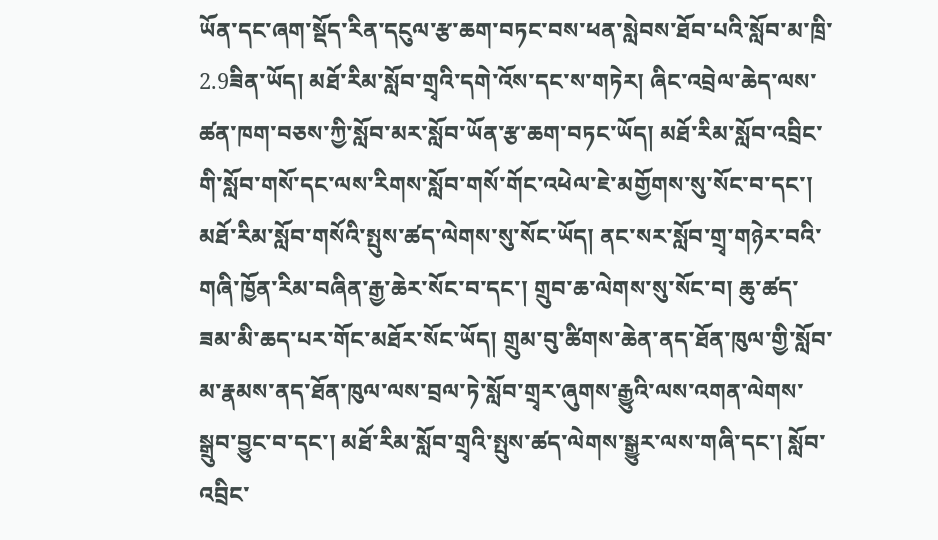ཡོན་དང་ཞག་སྡོད་རིན་དངུལ་རྩ་ཆག་བཏང་བས་ཕན་སླེབས་ཐོབ་པའི་སློབ་མ་ཁྲི་2.9ཟིན་ཡོད། མཐོ་རིམ་སློབ་གྲྭའི་དགེ་འོས་དང་ས་གཏེར། ཞིང་འབྲེལ་ཆེད་ལས་ཚན་ཁག་བཅས་ཀྱི་སློབ་མར་སློབ་ཡོན་རྩ་ཆག་བཏང་ཡོད། མཐོ་རིམ་སློབ་འབྲིང་གི་སློབ་གསོ་དང་ལས་རིགས་སློབ་གསོ་གོང་འཕེལ་ཇེ་མགྱོགས་སུ་སོང་བ་དང་། མཐོ་རིམ་སློབ་གསོའི་སྤུས་ཚད་ལེགས་སུ་སོང་ཡོད། ནང་སར་སློབ་གྲྭ་གཉེར་བའི་གཞི་ཁྱོན་རིམ་བཞིན་རྒྱ་ཆེར་སོང་བ་དང་། གྲུབ་ཆ་ལེགས་སུ་སོང་བ། ཆུ་ཚད་ཟམ་མི་ཆད་པར་གོང་མཐོར་སོང་ཡོད། གྲུམ་བུ་ཚིགས་ཆེན་ནད་ཐོན་ཁུལ་གྱི་སློབ་མ་རྣམས་ནད་ཐོན་ཁུལ་ལས་བྲལ་ཏེ་སློབ་གྲྭར་ཞུགས་རྒྱུའི་ལས་འགན་ལེགས་སྒྲུབ་བྱུང་བ་དང་། མཐོ་རིམ་སློབ་གྲྭའི་སྤུས་ཚད་ལེགས་སྒྱུར་ལས་གཞི་དང་། སློབ་འབྲིང་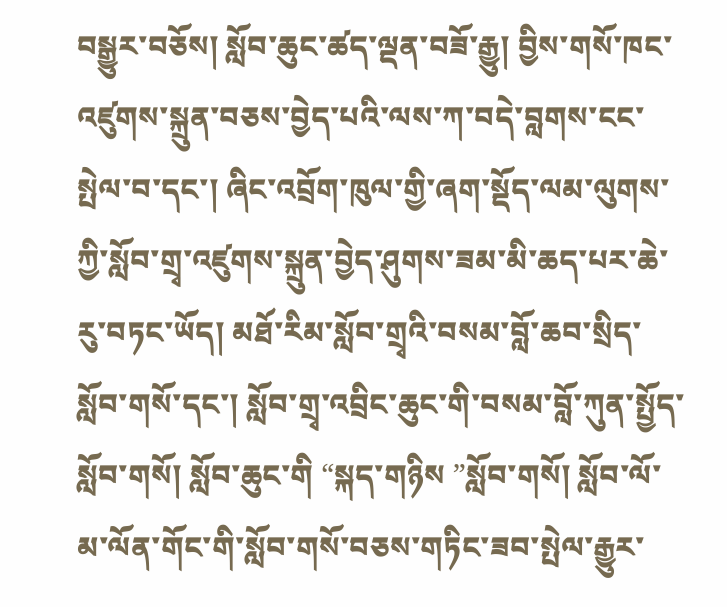བསྒྱུར་བཅོས། སློབ་ཆུང་ཚད་ལྡན་བཟོ་རྒྱུ། བྱིས་གསོ་ཁང་འཛུགས་སྐྲུན་བཅས་བྱེད་པའི་ལས་ཀ་བདེ་བླགས་ངང་སྤེལ་བ་དང་། ཞིང་འབྲོག་ཁུལ་གྱི་ཞག་སྡོད་ལམ་ལུགས་ཀྱི་སློབ་གྲྭ་འཛུགས་སྐྲུན་བྱེད་ཤུགས་ཟམ་མི་ཆད་པར་ཆེ་རུ་བཏང་ཡོད། མཐོ་རིམ་སློབ་གྲྭའི་བསམ་བློ་ཆབ་སྲིད་སློབ་གསོ་དང་། སློབ་གྲྭ་འབྲིང་ཆུང་གི་བསམ་བློ་ཀུན་སྤྱོད་སློབ་གསོ། སློབ་ཆུང་གི “སྐད་གཉིས ”སློབ་གསོ། སློབ་ལོ་མ་ལོན་གོང་གི་སློབ་གསོ་བཅས་གཏིང་ཟབ་སྤེལ་རྒྱུར་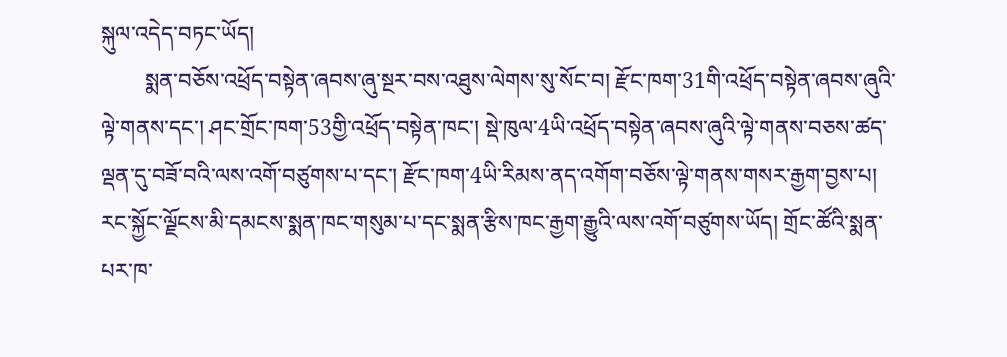སྐུལ་འདེད་བཏང་ཡོད།
        སྨན་བཅོས་འཕྲོད་བསྟེན་ཞབས་ཞུ་སྔར་བས་འཐུས་ལེགས་སུ་སོང་བ། རྫོང་ཁག་31གི་འཕྲོད་བསྟེན་ཞབས་ཞུའི་ལྟེ་གནས་དང་། ཤང་གྲོང་ཁག་53གྱི་འཕྲོད་བསྟེན་ཁང་། སྡེ་ཁུལ་4ཡི་འཕྲོད་བསྟེན་ཞབས་ཞུའི་ལྟེ་གནས་བཅས་ཚད་ལྡན་དུ་བཟོ་བའི་ལས་འགོ་བཙུགས་པ་དང་། རྫོང་ཁག་4ཡི་རིམས་ནད་འགོག་བཅོས་ལྟེ་གནས་གསར་རྒྱག་བྱས་པ། རང་སྐྱོང་ལྗོངས་མི་དམངས་སྨན་ཁང་གསུམ་པ་དང་སྨན་རྩིས་ཁང་རྒྱག་རྒྱུའི་ལས་འགོ་བཙུགས་ཡོད། གྲོང་ཚོའི་སྨན་པར་ཁ་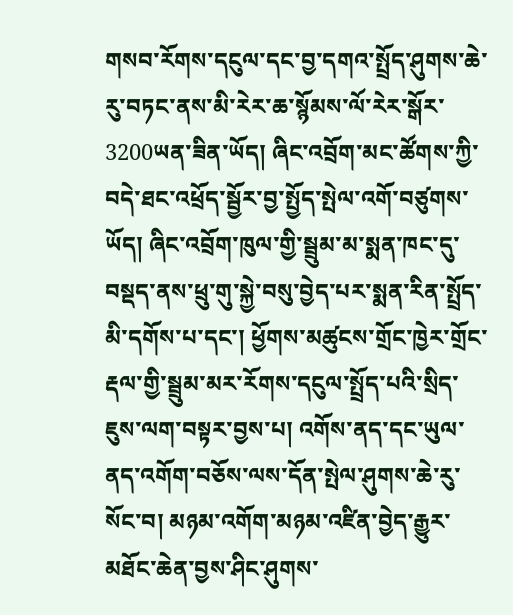གསབ་རོགས་དངུལ་དང་བྱ་དགའ་སྤྲོད་ཤུགས་ཆེ་རུ་བཏང་ནས་མི་རེར་ཆ་སྙོམས་ལོ་རེར་སྒོར་3200ཡན་ཟིན་ཡོད། ཞིང་འབྲོག་མང་ཚོགས་ཀྱི་བདེ་ཐང་འཕྲོད་སྦྱོར་བྱ་སྤྱོད་སྤེལ་འགོ་བཙུགས་ཡོད། ཞིང་འབྲོག་ཁུལ་གྱི་སྦྲུམ་མ་སྨན་ཁང་དུ་བསྡད་ནས་ཕྲུ་གུ་སྐྱེ་བསུ་བྱེད་པར་སྨན་རིན་སྤྲོད་མི་དགོས་པ་དང་། ཕྱོགས་མཚུངས་གྲོང་ཁྱེར་གྲོང་རྡལ་གྱི་སྦྲུམ་མར་རོགས་དངུལ་སྤྲོད་པའི་སྲིད་ཇུས་ལག་བསྟར་བྱས་པ། འགོས་ནད་དང་ཡུལ་ནད་འགོག་བཅོས་ལས་དོན་སྤེལ་ཤུགས་ཆེ་རུ་སོང་བ། མཉམ་འགོག་མཉམ་འཛིན་བྱེད་རྒྱུར་མཐོང་ཆེན་བྱས་ཤིང་ཤུགས་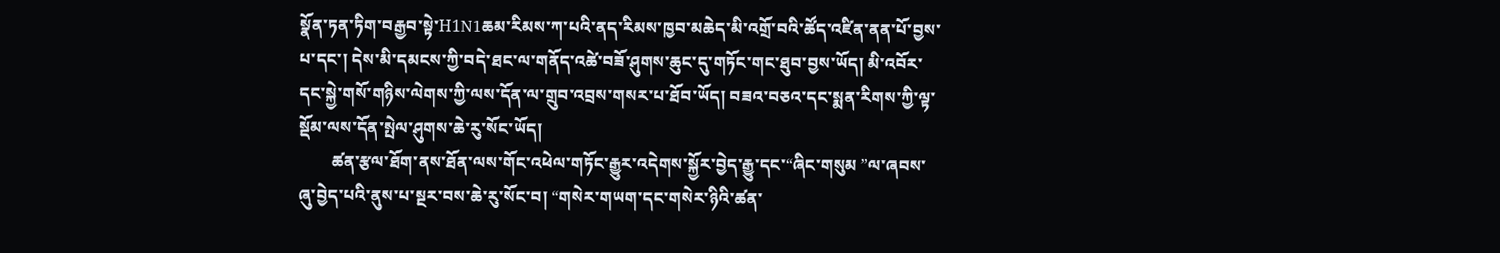སྣོན་ཏན་ཏིག་བརྒྱབ་སྟེ་H1N1ཆམ་རིམས་ཀ་པའི་ནད་རིམས་ཁྱབ་མཆེད་མི་འགྲོ་བའི་ཚོད་འཛིན་ནན་པོ་བྱས་པ་དང་། དེས་མི་དམངས་ཀྱི་བདེ་ཐང་ལ་གནོད་འཚེ་བཟོ་ཤུགས་ཆུང་དུ་གཏོང་གང་ཐུབ་བྱས་ཡོད། མི་འབོར་དང་སྐྱེ་གསོ་གཉིས་ལེགས་ཀྱི་ལས་དོན་ལ་གྲུབ་འབྲས་གསར་པ་ཐོབ་ཡོད། བཟའ་བཅའ་དང་སྨན་རིགས་ཀྱི་ལྟ་སྡོམ་ལས་དོན་སྤེལ་ཤུགས་ཆེ་རུ་སོང་ཡོད།
        ཚན་རྩལ་ཐོག་ནས་ཐོན་ལས་གོང་འཕེལ་གཏོང་རྒྱུར་འདེགས་སྐྱོར་བྱེད་རྒྱུ་དང་“ཞིང་གསུམ ”ལ་ཞབས་ཞུ་བྱེད་པའི་ནུས་པ་སྔར་བས་ཆེ་རུ་སོང་བ། “གསེར་གཡག་དང་གསེར་ཉིའི་ཚན་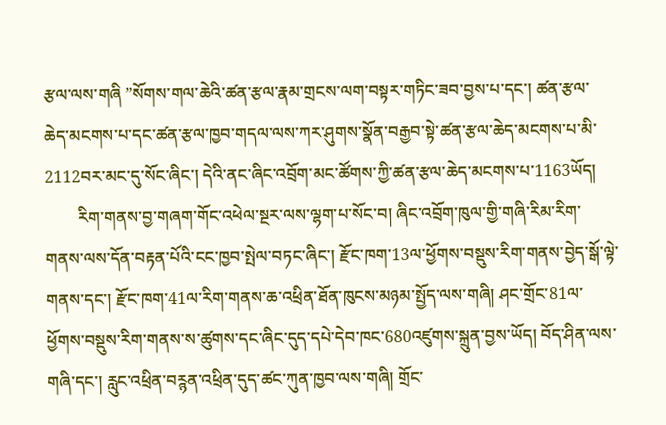རྩལ་ལས་གཞི ”སོགས་གལ་ཆེའི་ཚན་རྩལ་རྣམ་གྲངས་ལག་བསྟར་གཏིང་ཟབ་བྱས་པ་དང་། ཚན་རྩལ་ཆེད་མངགས་པ་དང་ཚན་རྩལ་ཁྱབ་གདལ་ལས་ཀར་ཤུགས་སྣོན་བརྒྱབ་སྟེ་ཚན་རྩལ་ཆེད་མངགས་པ་མི་2112བར་མང་དུ་སོང་ཞིང་། དེའི་ནང་ཞིང་འབྲོག་མང་ཚོགས་ཀྱི་ཚན་རྩལ་ཆེད་མངགས་པ་1163ཡོད།
        རིག་གནས་བྱ་གཞག་གོང་འཕེལ་སྔར་ལས་ལྷག་པ་སོང་བ། ཞིང་འབྲོག་ཁུལ་གྱི་གཞི་རིམ་རིག་གནས་ལས་དོན་བརྟན་པོའི་ངང་ཁྱབ་སྤེལ་བཏང་ཞིང་། རྫོང་ཁག་13ལ་ཕྱོགས་བསྡུས་རིག་གནས་བྱེད་སྒོ་ལྟེ་གནས་དང་། རྫོང་ཁག་41ལ་རིག་གནས་ཆ་འཕྲིན་ཐོན་ཁུངས་མཉམ་སྤྱོད་ལས་གཞི། ཤང་གྲོང་81ལ་ཕྱོགས་བསྡུས་རིག་གནས་ས་ཚུགས་དང་ཞིང་དུད་དཔེ་དེབ་ཁང་680འཛུགས་སྐྲུན་བྱས་ཡོད། བོད་ཤིན་ལས་གཞི་དང་། རླུང་འཕྲིན་བཪྙན་འཕྲིན་དུད་ཚང་ཀུན་ཁྱབ་ལས་གཞི། གྲོང་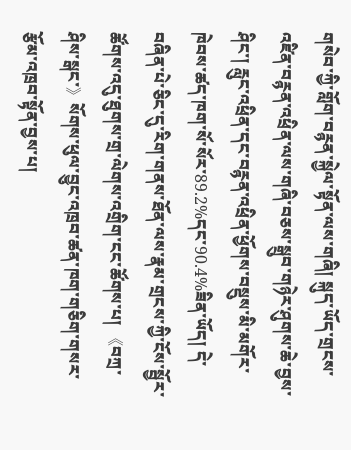གསེབ་ཀྱི་གློག་བཪྙན་སྐྱེལ་སྟོན་ལས་གཞི། སྐུད་ཡོད་གྲངས་འཛིན་བཪྙན་འཕྲིན་ལས་གཞི་བཅས་སྒྲུབ་གཉེར་ཤུགས་ཆེ་བྱས་ཤིང་། རླུང་འཕྲིན་དང་བཪྙན་འཕྲིན་ཕྱོགས་བསྡུས་མི་མགོར་ཁེབས་ཚད་ཁག་སོ་སོར་89.2%དང་90.4%ཟིན་ཡོད། དེ་བཞིན་པེ་ཅིང་དུ་རིག་གནས་ཐོན་ལས་རྣམ་གྲངས་ཀྱི་ངོས་སྦྱོར་ཚོགས་འདུ་ཐུགས་གྲ་ལེགས་འགྲིག་ངང་ཚོགས་པ། 《བཀྲ་ཤིས་སྒང་》སོགས་ཕུལ་བྱུང་འཁྲབ་ཚན་ཁག་གཅིག་གསར་རྩོམ་འཁྲབ་སྟོན་བྱས་པ།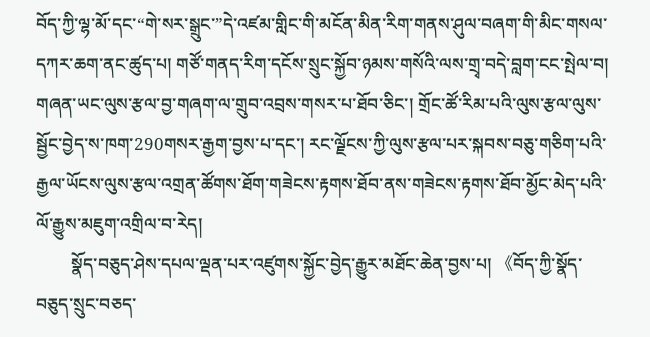བོད་ཀྱི་ལྷ་མོ་དང་“གེ་སར་སྒྲུང་”དེ་འཛམ་གླིང་གི་མངོན་མིན་རིག་གནས་ཤུལ་བཞག་གི་མིང་གསལ་དཀར་ཆག་ནང་ཚུད་པ། གཙོ་གནད་རིག་དངོས་སྲུང་སྐྱོབ་ཉམས་གསོའི་ལས་གྲྭ་བདེ་བླག་ངང་སྤེལ་བ། གཞན་ཡང་ལུས་རྩལ་བྱ་གཞག་ལ་གྲུབ་འབྲས་གསར་པ་ཐོབ་ཅིང་། གྲོང་ཚོ་རིམ་པའི་ལུས་རྩལ་ལུས་སྦྱོང་བྱེད་ས་ཁག་290གསར་རྒྱག་བྱས་པ་དང་། རང་ལྗོངས་ཀྱི་ལུས་རྩལ་པར་སྐབས་བཅུ་གཅིག་པའི་རྒྱལ་ཡོངས་ལུས་རྩལ་འགྲན་ཚོགས་ཐོག་གཟེངས་རྟགས་ཐོབ་ནས་གཟེངས་རྟགས་ཐོབ་མྱོང་མེད་པའི་ལོ་རྒྱུས་མཇུག་འགྲིལ་བ་རེད།
        སྣོད་བཅུད་ཤེས་དཔལ་ལྡན་པར་འཛུགས་སྐྱོང་བྱེད་རྒྱུར་མཐོང་ཆེན་བྱས་པ། 《བོད་ཀྱི་སྣོད་བཅུད་སྲུང་བཅད་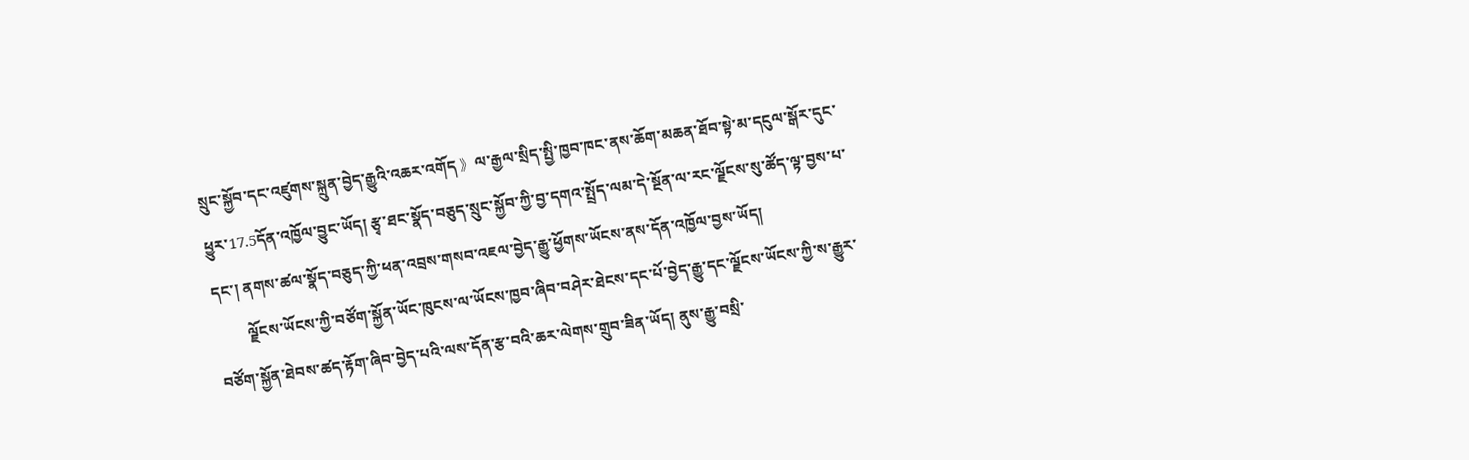སྲུང་སྐྱོབ་དང་འཛུགས་སྐྲུན་བྱེད་རྒྱུའི་འཆར་འགོད 》ལ་རྒྱལ་སྲིད་སྤྱི་ཁྱབ་ཁང་ནས་ཆོག་མཆན་ཐོབ་སྟེ་མ་དངུལ་སྒོར་དུང་ཕྱུར་17.5དོན་འཁྱོལ་བྱུང་ཡོད། རྩྭ་ཐང་སྣོད་བཅུད་སྲུང་སྐྱོབ་ཀྱི་བྱ་དགའ་སྤྲོད་ལམ་དེ་སྔོན་ལ་རང་ལྗོངས་སུ་ཚོད་ལྟ་བྱས་པ་དང་། ནགས་ཚལ་སྣོད་བཅུད་ཀྱི་ཕན་འབྲས་གསབ་འཇལ་བྱེད་རྒྱུ་ཕྱོགས་ཡོངས་ནས་དོན་འཁྱོལ་བྱས་ཡོད།
        ལྗོངས་ཡོངས་ཀྱི་བཙོག་སྐྱོན་ཡོང་ཁུངས་ལ་ཡོངས་ཁྱབ་ཞིབ་བཤེར་ཐེངས་དང་པོ་བྱེད་རྒྱུ་དང་ལྗོངས་ཡོངས་ཀྱི་ས་རྒྱུར་བཙོག་སྐྱོན་ཐེབས་ཚད་རྟོག་ཞིབ་བྱེད་པའི་ལས་དོན་རྩ་བའི་ཆར་ལེགས་གྲུབ་ཟིན་ཡོད། ནུས་རྒྱུ་བསྲི་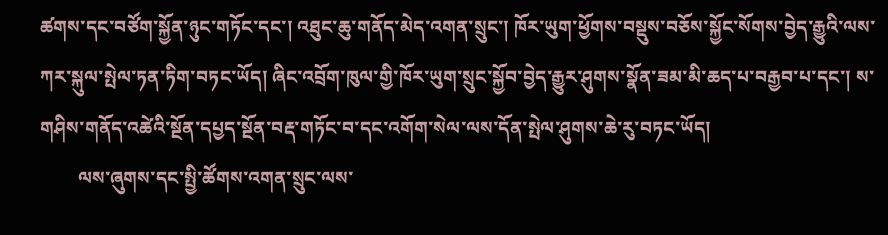ཚགས་དང་བཙོག་སྐྱོན་ཉུང་གཏོང་དང་། འཐུང་ཆུ་གནོད་མེད་འགན་སྲུང་། ཁོར་ཡུག་ཕྱོགས་བསྡུས་བཅོས་སྐྱོང་སོགས་བྱེད་རྒྱུའི་ལས་ཀར་སྐུལ་སྤེལ་ཏན་ཏིག་བཏང་ཡོད། ཞིང་འབྲོག་ཁུལ་གྱི་ཁོར་ཡུག་སྲུང་སྐྱོབ་བྱེད་རྒྱུར་ཤུགས་སྣོན་ཟམ་མི་ཆད་པ་བརྒྱབ་པ་དང་། ས་གཤིས་གནོད་འཚེའི་སྔོན་དཔྱད་སྔོན་བརྡ་གཏོང་བ་དང་འགོག་སེལ་ལས་དོན་སྤེལ་ཤུགས་ཆེ་རུ་བཏང་ཡོད།
        ལས་ཞུགས་དང་སྤྱི་ཚོགས་འགན་སྲུང་ལས་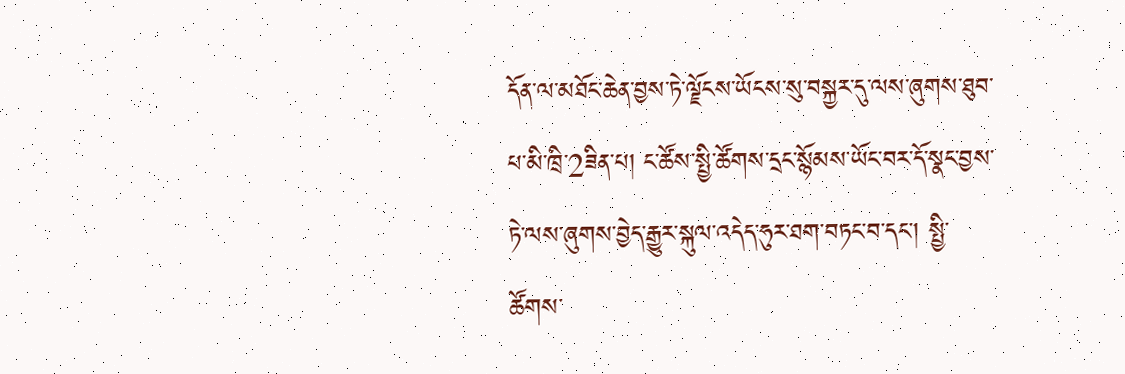དོན་ལ་མཐོང་ཆེན་བྱས་ཏེ་ལྗོངས་ཡོངས་སུ་བསྐྱར་དུ་ལས་ཞུགས་ཐུབ་པ་མི་ཁྲི་2ཟིན་པ། ང་ཚོས་སྤྱི་ཚོགས་དྲང་སྙོམས་ཡོང་བར་དོ་སྣང་བྱས་ཏེ་ལས་ཞུགས་བྱེད་རྒྱུར་སྐུལ་འདེད་ཧུར་ཐག་བཏང་བ་དང་། སྤྱི་ཚོགས་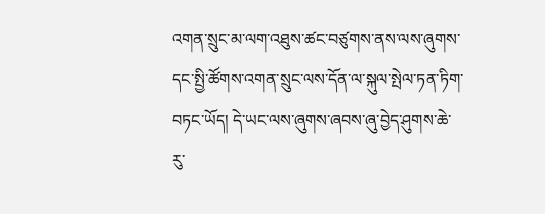འགན་སྲུང་མ་ལག་འཐུས་ཚང་བཙུགས་ནས་ལས་ཞུགས་དང་སྤྱི་ཚོགས་འགན་སྲུང་ལས་དོན་ལ་སྐུལ་སྤེལ་ཏན་ཏིག་བཏང་ཡོད། དེ་ཡང་ལས་ཞུགས་ཞབས་ཞུ་བྱེད་ཤུགས་ཆེ་རུ་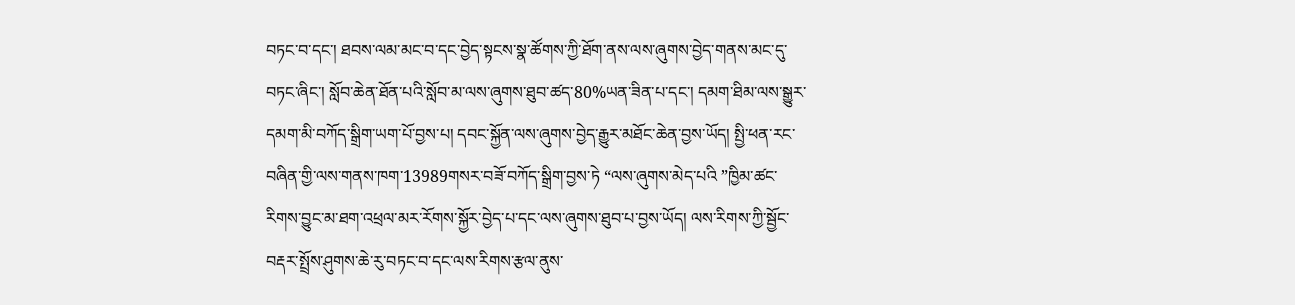བཏང་བ་དང་། ཐབས་ལམ་མང་བ་དང་བྱེད་སྟངས་སྣ་ཚོགས་ཀྱི་ཐོག་ནས་ལས་ཞུགས་བྱེད་གནས་མང་དུ་བཏང་ཞིང་། སློབ་ཆེན་ཐོན་པའི་སློབ་མ་ལས་ཞུགས་ཐུབ་ཚད་80%ཡན་ཟིན་པ་དང་། དམག་ཐིམ་ལས་སྒྱུར་དམག་མི་བཀོད་སྒྲིག་ཡག་པོ་བྱས་པ། དབང་སྐྱོན་ལས་ཞུགས་བྱེད་རྒྱུར་མཐོང་ཆེན་བྱས་ཡོད། སྤྱི་ཕན་རང་བཞིན་གྱི་ལས་གནས་ཁག་13989གསར་བཟོ་བཀོད་སྒྲིག་བྱས་ཏེ “ལས་ཞུགས་མེད་པའི ”ཁྱིམ་ཚང་རིགས་བྱུང་མ་ཐག་འཕྲལ་མར་རོགས་སྐྱོར་བྱེད་པ་དང་ལས་ཞུགས་ཐུབ་པ་བྱས་ཡོད། ལས་རིགས་ཀྱི་སྦྱོང་བརྡར་སྤྲོས་ཤུགས་ཆེ་རུ་བཏང་བ་དང་ལས་རིགས་རྩལ་ནུས་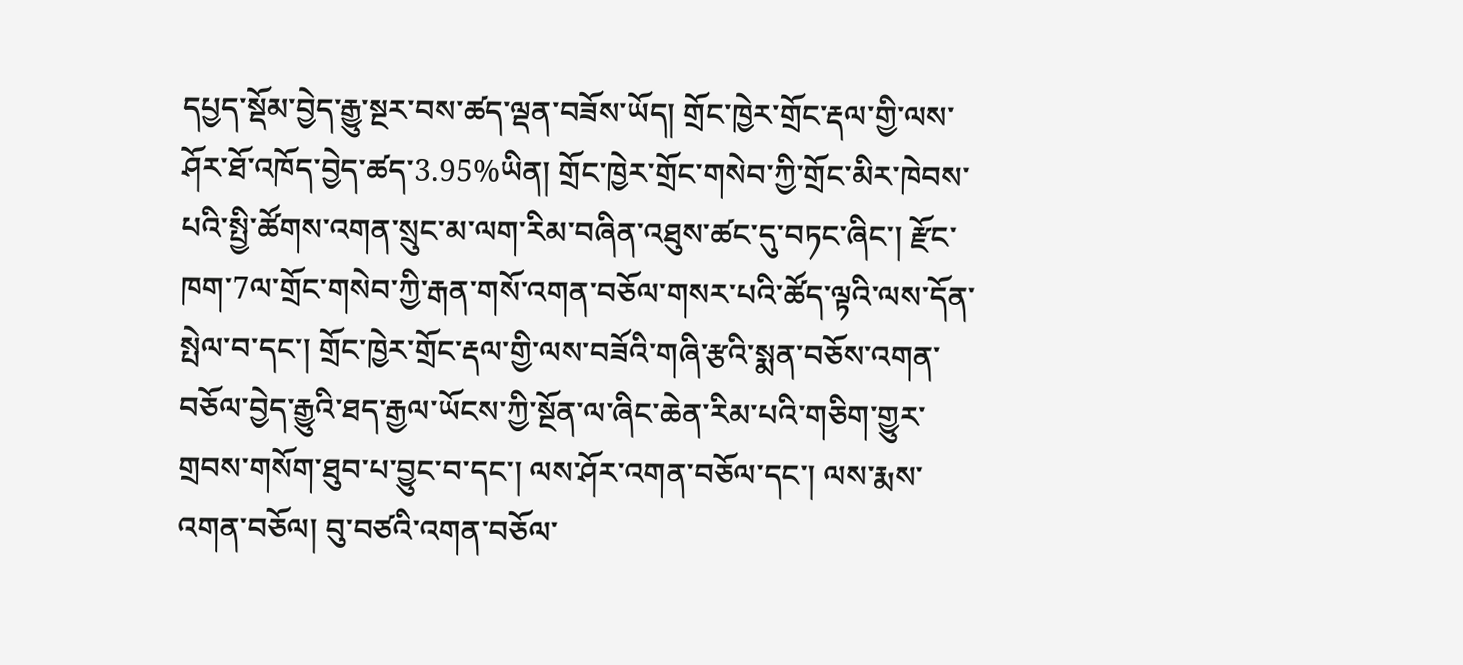དཔྱད་སྡོམ་བྱེད་རྒྱུ་སྔར་བས་ཚད་ལྡན་བཟོས་ཡོད། གྲོང་ཁྱེར་གྲོང་རྡལ་གྱི་ལས་ཤོར་ཐོ་འཁོད་བྱེད་ཚད་3.95%ཡིན། གྲོང་ཁྱེར་གྲོང་གསེབ་ཀྱི་གྲོང་མིར་ཁེབས་པའི་སྤྱི་ཚོགས་འགན་སྲུང་མ་ལག་རིམ་བཞིན་འཐུས་ཚང་དུ་བཏང་ཞིང་། རྫོང་ཁག་7ལ་གྲོང་གསེབ་ཀྱི་རྒན་གསོ་འགན་བཅོལ་གསར་པའི་ཚོད་ལྟའི་ལས་དོན་སྤེལ་བ་དང་། གྲོང་ཁྱེར་གྲོང་རྡལ་གྱི་ལས་བཟོའི་གཞི་རྩའི་སྨན་བཅོས་འགན་བཅོལ་བྱེད་རྒྱུའི་ཐད་རྒྱལ་ཡོངས་ཀྱི་སྔོན་ལ་ཞིང་ཆེན་རིམ་པའི་གཅིག་གྱུར་གྲབས་གསོག་ཐུབ་པ་བྱུང་བ་དང་། ལས་ཤོར་འགན་བཅོལ་དང་། ལས་རྨས་འགན་བཅོལ། བུ་བཙའི་འགན་བཅོལ་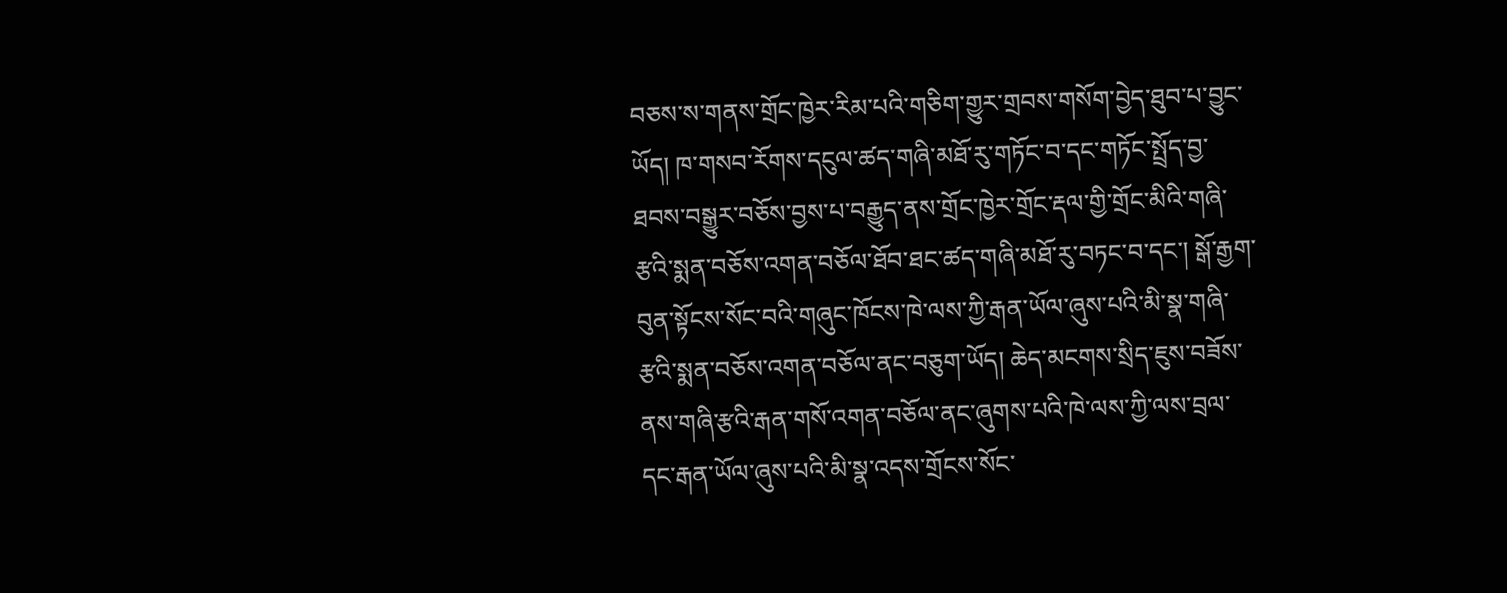བཅས་ས་གནས་གྲོང་ཁྱེར་རིམ་པའི་གཅིག་གྱུར་གྲབས་གསོག་བྱེད་ཐུབ་པ་བྱུང་ཡོད། ཁ་གསབ་རོགས་དངུལ་ཚད་གཞི་མཐོ་རུ་གཏོང་བ་དང་གཏོང་སྤྲོད་བྱ་ཐབས་བསྒྱུར་བཅོས་བྱས་པ་བརྒྱུད་ནས་གྲོང་ཁྱེར་གྲོང་རྡལ་གྱི་གྲོང་མིའི་གཞི་རྩའི་སྨན་བཅོས་འགན་བཅོལ་ཐོབ་ཐང་ཚད་གཞི་མཐོ་རུ་བཏང་བ་དང་། སྒོ་རྒྱག་བུན་སྟོངས་སོང་བའི་གཞུང་ཁོངས་ཁེ་ལས་ཀྱི་རྒན་ཡོལ་ཞུས་པའི་མི་སྣ་གཞི་རྩའི་སྨན་བཅོས་འགན་བཅོལ་ནང་བཅུག་ཡོད། ཆེད་མངགས་སྲིད་ཇུས་བཟོས་ནས་གཞི་རྩའི་རྒན་གསོ་འགན་བཅོལ་ནང་ཞུགས་པའི་ཁེ་ལས་ཀྱི་ལས་བྲལ་དང་རྒན་ཡོལ་ཞུས་པའི་མི་སྣ་འདས་གྲོངས་སོང་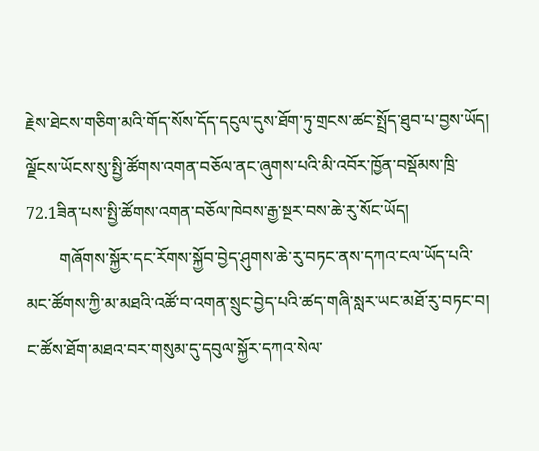རྗེས་ཐེངས་གཅིག་མའི་གོད་སོས་དོད་དངུལ་དུས་ཐོག་ཏུ་གྲངས་ཚང་སྤྲོད་ཐུབ་པ་བྱས་ཡོད། ལྗོངས་ཡོངས་སུ་སྤྱི་ཚོགས་འགན་བཅོལ་ནང་ཞུགས་པའི་མི་འབོར་ཁྱོན་བསྡོམས་ཁྲི་72.1ཟིན་པས་སྤྱི་ཚོགས་འགན་བཅོལ་ཁེབས་རྒྱ་སྔར་བས་ཆེ་རུ་སོང་ཡོད།
        གཞོགས་སྐྱོར་དང་རོགས་སྐྱོབ་བྱེད་ཤུགས་ཆེ་རུ་བཏང་ནས་དཀའ་ངལ་ཡོད་པའི་མང་ཚོགས་ཀྱི་མ་མཐའི་འཚོ་བ་འགན་སྲུང་བྱེད་པའི་ཚད་གཞི་སླར་ཡང་མཐོ་རུ་བཏང་བ། ང་ཚོས་ཐོག་མཐའ་བར་གསུམ་དུ་དབུལ་སྐྱོར་དཀའ་སེལ་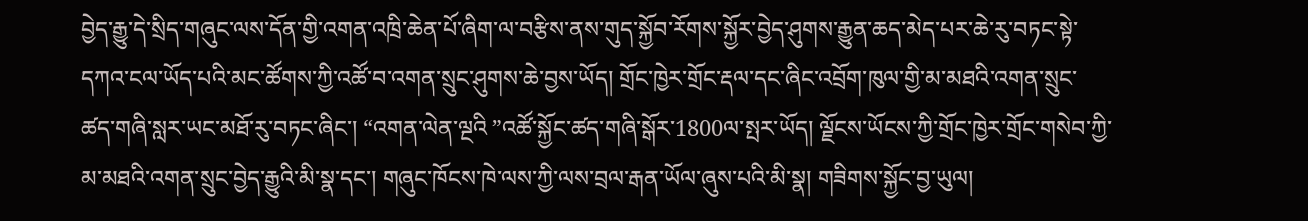བྱེད་རྒྱུ་དེ་སྲིད་གཞུང་ལས་དོན་གྱི་འགན་འཁྲི་ཆེན་པོ་ཞིག་ལ་བརྩིས་ནས་གུད་སྐྱོབ་རོགས་སྐྱོར་བྱེད་ཤུགས་རྒྱུན་ཆད་མེད་པར་ཆེ་རུ་བཏང་སྟེ་དཀའ་ངལ་ཡོད་པའི་མང་ཚོགས་ཀྱི་འཚོ་བ་འགན་སྲུང་ཤུགས་ཆེ་བྱས་ཡོད། གྲོང་ཁྱེར་གྲོང་རྡལ་དང་ཞིང་འབྲོག་ཁུལ་གྱི་མ་མཐའི་འགན་སྲུང་ཚད་གཞི་སླར་ཡང་མཐོ་རུ་བཏང་ཞིང་། “འགན་ལེན་ལྔའི ”འཚོ་སྐྱོང་ཚད་གཞི་སྒོར་1800ལ་སྤར་ཡོད། ལྗོངས་ཡོངས་ཀྱི་གྲོང་ཁྱེར་གྲོང་གསེབ་ཀྱི་མ་མཐའི་འགན་སྲུང་བྱེད་རྒྱུའི་མི་སྣ་དང་། གཞུང་ཁོངས་ཁེ་ལས་ཀྱི་ལས་བྲལ་རྒན་ཡོལ་ཞུས་པའི་མི་སྣ། གཟིགས་སྐྱོང་བྱ་ཡུལ།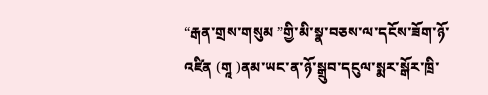“རྒན་གྲས་གསུམ ”གྱི་མི་སྣ་བཅས་ལ་དངོས་ཟོག་ཉོ་འཛིན (གཱ )ནམ་ཡང་ན་ཉོ་སྒྲུབ་དངུལ་སྨར་སྒོར་ཁྲི་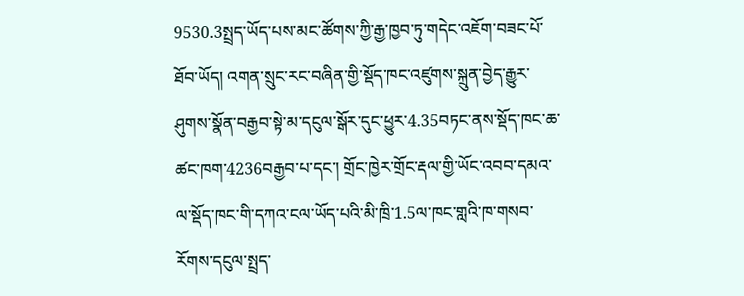9530.3སྤྲད་ཡོད་པས་མང་ཚོགས་ཀྱི་རྒྱ་ཁྱབ་ཏུ་གདེང་འཇོག་བཟང་པོ་ཐོབ་ཡོད། འགན་སྲུང་རང་བཞིན་གྱི་སྡོད་ཁང་འཛུགས་སྐྲུན་བྱེད་རྒྱུར་ཤུགས་སྣོན་བརྒྱབ་སྟེ་མ་དངུལ་སྒོར་དུང་ཕྱུར་4.35བཏང་ནས་སྡོད་ཁང་ཆ་ཚང་ཁག་4236བརྒྱབ་པ་དང་། གྲོང་ཁྱེར་གྲོང་རྡལ་གྱི་ཡོང་འབབ་དམའ་ལ་སྡོད་ཁང་གི་དཀའ་ངལ་ཡོད་པའི་མི་ཁྲི་1.5ལ་ཁང་གླའི་ཁ་གསབ་རོགས་དངུལ་སྤྲད་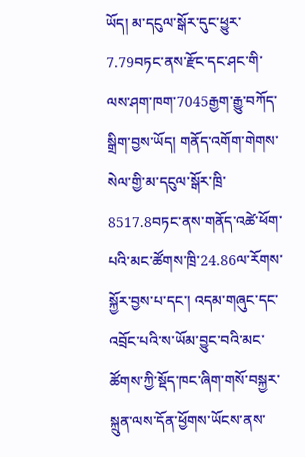ཡོད། མ་དངུལ་སྒོར་དུང་ཕྱུར་7.79བཏང་ནས་རྫོང་དང་ཤང་གི་ལས་ཤག་ཁག་7045རྒྱག་རྒྱུ་བཀོད་སྒྲིག་བྱས་ཡོད། གནོད་འགོག་གེགས་སེལ་གྱི་མ་དངུལ་སྒོར་ཁྲི་8517.8བཏང་ནས་གནོད་འཚེ་ཕོག་པའི་མང་ཚོགས་ཁྲི་24.86ལ་རོགས་སྐྱོར་བྱས་པ་དང་། འདམ་གཞུང་དང་འབྲོང་པའི་ས་ཡོམ་བྱུང་བའི་མང་ཚོགས་ཀྱི་སྡོད་ཁང་ཞིག་གསོ་བསྐྱར་སྐྲུན་ལས་དོན་ཕྱོགས་ཡོངས་ནས་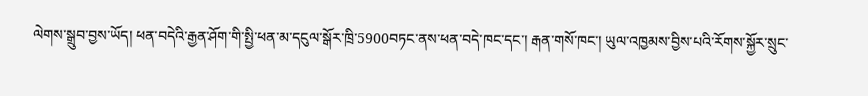ལེགས་སྒྲུབ་བྱས་ཡོད། ཕན་བདེའི་རྒྱན་ཤོག་གི་སྤྱི་ཕན་མ་དངུལ་སྒོར་ཁྲི་5900བཏང་ནས་ཕན་བདེ་ཁང་དང་། རྒན་གསོ་ཁང་། ཡུལ་འཁྱམས་བྱིས་པའི་རོགས་སྐྱོར་སྲུང་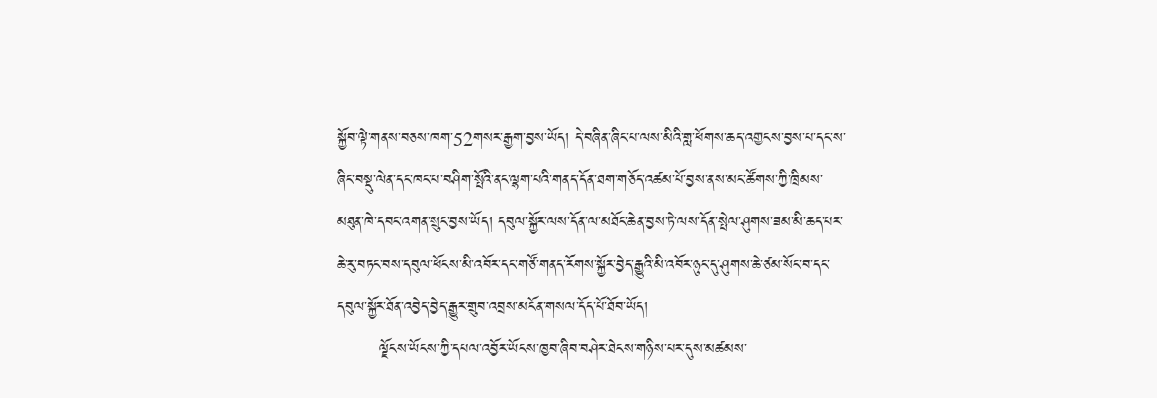སྐྱོབ་ལྟེ་གནས་བཅས་ཁག་52གསར་རྒྱག་བྱས་ཡོད། དེ་བཞིན་ཞིང་པ་ལས་མིའི་གླ་ཕོགས་ཆད་འགྱངས་བྱས་པ་དང་ས་ཞིང་བསྡུ་ལེན་དང་ཁང་པ་བཤིག་སྤོའི་ནང་ལྷག་པའི་གནད་དོན་ཐག་གཅོད་འཚམ་པོ་བྱས་ནས་མང་ཚོགས་ཀྱི་ཁྲིམས་མཐུན་ཁེ་དབང་འགན་སྲུང་བྱས་ཡོད། དབུལ་སྐྱོར་ལས་དོན་ལ་མཐོང་ཆེན་བྱས་ཏེ་ལས་དོན་སྤེལ་ཤུགས་ཟམ་མི་ཆད་པར་ཆེ་རུ་བཏང་བས་དབུལ་ཕོངས་མི་འབོར་དང་གཙོ་གནད་རོགས་སྐྱོར་བྱེད་རྒྱུའི་མི་འབོར་ཉུང་དུ་ཤུགས་ཆེ་ཙམ་སོང་བ་དང་དབུལ་སྐྱོར་ཐོན་འབྱེད་བྱེད་རྒྱུར་གྲུབ་འབྲས་མངོན་གསལ་དོད་པོ་ཐོབ་ཡོད།
        ལྗོངས་ཡོངས་ཀྱི་དཔལ་འབྱོར་ཡོངས་ཁྱབ་ཞིབ་བཤེར་ཐེངས་གཉིས་པར་དུས་མཚམས་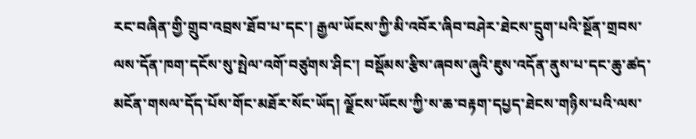རང་བཞིན་གྱི་གྲུབ་འབྲས་ཐོབ་པ་དང་། རྒྱལ་ཡོངས་ཀྱི་མི་འབོར་ཞིབ་བཤེར་ཐེངས་དྲུག་པའི་སྔོན་གྲབས་ལས་དོན་ཁག་དངོས་སུ་སྤེལ་འགོ་བཙུགས་ཤིང་། བསྡོམས་རྩིས་ཞབས་ཞུའི་ཇུས་འདོན་ནུས་པ་དང་ཆུ་ཚད་མངོན་གསལ་དོད་པོས་གོང་མཐོར་སོང་ཡོད། ལྗོངས་ཡོངས་ཀྱི་ས་ཆ་བརྟག་དཔྱད་ཐེངས་གཉིས་པའི་ལས་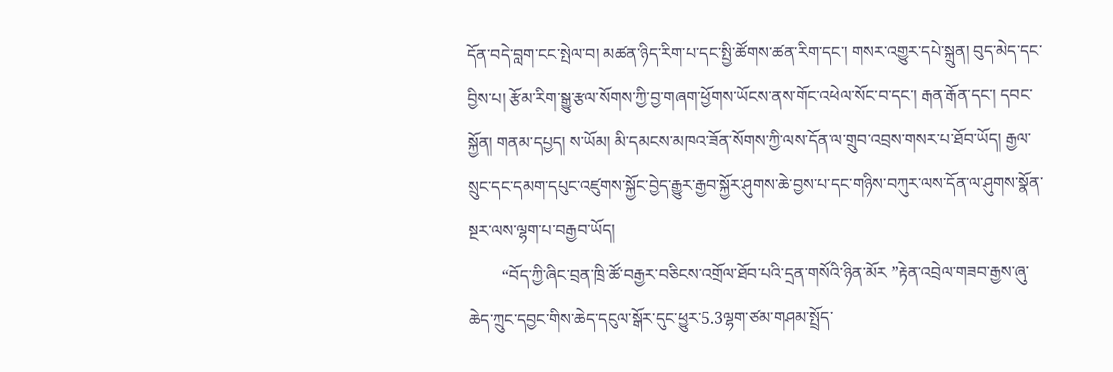དོན་བདེ་བླག་ངང་སྤེལ་བ། མཚན་ཉིད་རིག་པ་དང་སྤྱི་ཚོགས་ཚན་རིག་དང་། གསར་འགྱུར་དཔེ་སྐྲུན། བུད་མེད་དང་བྱིས་པ། རྩོམ་རིག་སྒྱུ་རྩལ་སོགས་ཀྱི་བྱ་གཞག་ཕྱོགས་ཡོངས་ནས་གོང་འཕེལ་སོང་བ་དང་། རྒན་རྒོན་དང་། དབང་སྐྱོན། གནམ་དཔྱད། ས་ཡོམ། མི་དམངས་མཁའ་ཟོན་སོགས་ཀྱི་ལས་དོན་ལ་གྲུབ་འབྲས་གསར་པ་ཐོབ་ཡོད། རྒྱལ་སྲུང་དང་དམག་དཔུང་འཛུགས་སྐྱོང་བྱེད་རྒྱུར་རྒྱབ་སྐྱོར་ཤུགས་ཆེ་བྱས་པ་དང་གཉིས་བཀུར་ལས་དོན་ལ་ཤུགས་སྣོན་སྔར་ལས་ལྷག་པ་བརྒྱབ་ཡོད།
        “བོད་ཀྱི་ཞིང་བྲན་ཁྲི་ཚོ་བརྒྱར་བཅིངས་འགྲོལ་ཐོབ་པའི་དྲན་གསོའི་ཉིན་མོར ”རྟེན་འབྲེལ་གཟབ་རྒྱས་ཞུ་ཆེད་ཀྲུང་དབྱང་གིས་ཆེད་དངུལ་སྒོར་དུང་ཕྱུར་5.3ལྷག་ཙམ་གཤམ་སྤྲོད་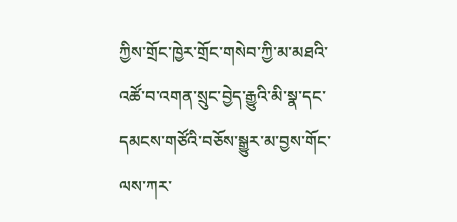ཀྱིས་གྲོང་ཁྱེར་གྲོང་གསེབ་ཀྱི་མ་མཐའི་འཚོ་བ་འགན་སྲུང་བྱེད་རྒྱུའི་མི་སྣ་དང་དམངས་གཙོའི་བཅོས་སྒྱུར་མ་བྱས་གོང་ལས་ཀར་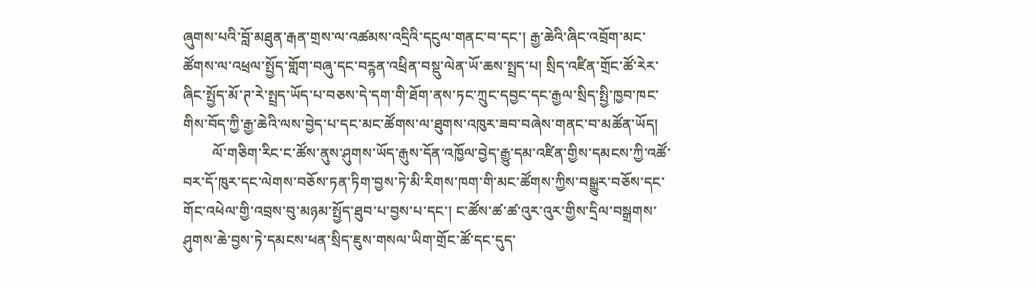ཞུགས་པའི་བློ་མཐུན་རྒན་གྲས་ལ་འཚམས་འདྲིའི་དངུལ་གནང་བ་དང་། རྒྱ་ཆེའི་ཞིང་འབྲོག་མང་ཚོགས་ལ་འཕྲལ་སྤྱོད་གློག་བཞུ་དང་བཪྙན་འཕྲིན་བསྡུ་ལེན་ཡོ་ཆས་སྤྲད་པ། སྲིད་འཛིན་གྲོང་ཚོ་རེར་ཞིང་སྤྱོད་མོ་ཊ་རེ་སྤྲད་ཡོད་པ་བཅས་དེ་དག་གི་ཐོག་ནས་ཏང་ཀྲུང་དབྱང་དང་རྒྱལ་སྲིད་སྤྱི་ཁྱབ་ཁང་གིས་བོད་ཀྱི་རྒྱ་ཆེའི་ལས་བྱེད་པ་དང་མང་ཚོགས་ལ་ཐུགས་འཁུར་ཟབ་བཞེས་གནང་བ་མཚོན་ཡོད།
        ལོ་གཅིག་རིང་ང་ཚོས་ནུས་ཤུགས་ཡོད་རྒུས་དོན་འཁྱོལ་བྱེད་རྒྱུ་དམ་འཛིན་གྱིས་དམངས་ཀྱི་འཚོ་བར་དོ་ཁུར་དང་ལེགས་བཅོས་ཏན་ཏིག་བྱས་ཏེ་མི་རིགས་ཁག་གི་མང་ཚོགས་ཀྱིས་བསྒྱུར་བཅོས་དང་གོང་འཕེལ་གྱི་འབྲས་བུ་མཉམ་སྤྱོད་ཐུབ་པ་བྱས་པ་དང་། ང་ཚོས་ཚ་ཚ་འུར་འུར་གྱིས་དྲིལ་བསྒྲགས་ཤུགས་ཆེ་བྱས་ཏེ་དམངས་ཕན་སྲིད་ཇུས་གསལ་ཡིག་གྲོང་ཚོ་དང་དུད་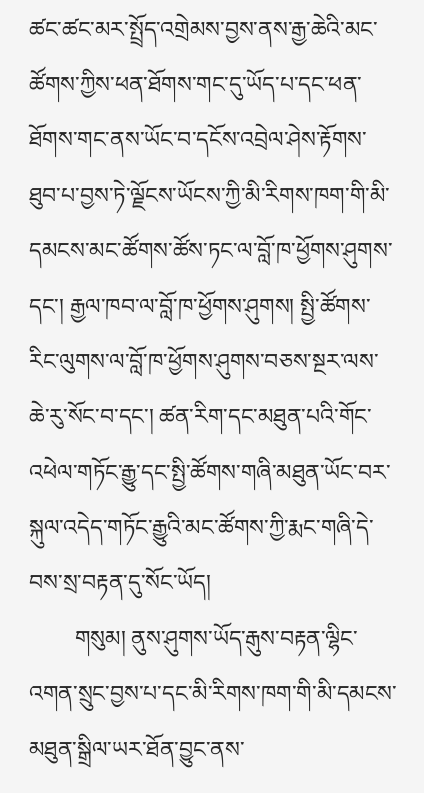ཚང་ཚང་མར་སྤྲོད་འགྲེམས་བྱས་ནས་རྒྱ་ཆེའི་མང་ཚོགས་ཀྱིས་ཕན་ཐོགས་གང་དུ་ཡོད་པ་དང་ཕན་ཐོགས་གང་ནས་ཡོང་བ་དངོས་འབྲེལ་ཤེས་རྟོགས་ཐུབ་པ་བྱས་ཏེ་ལྗོངས་ཡོངས་ཀྱི་མི་རིགས་ཁག་གི་མི་དམངས་མང་ཚོགས་ཚོས་ཏང་ལ་བློ་ཁ་ཕྱོགས་ཤུགས་དང་། རྒྱལ་ཁབ་ལ་བློ་ཁ་ཕྱོགས་ཤུགས། སྤྱི་ཚོགས་རིང་ལུགས་ལ་བློ་ཁ་ཕྱོགས་ཤུགས་བཅས་སྔར་ལས་ཆེ་རུ་སོང་བ་དང་། ཚན་རིག་དང་མཐུན་པའི་གོང་འཕེལ་གཏོང་རྒྱུ་དང་སྤྱི་ཚོགས་གཞི་མཐུན་ཡོང་བར་སྐུལ་འདེད་གཏོང་རྒྱུའི་མང་ཚོགས་ཀྱི་རྨང་གཞི་དེ་བས་སྲ་བརྟན་དུ་སོང་ཡོད།
        གསུམ། ནུས་ཤུགས་ཡོད་རྒུས་བརྟན་ལྷིང་འགན་སྲུང་བྱས་པ་དང་མི་རིགས་ཁག་གི་མི་དམངས་མཐུན་སྒྲིལ་ཡར་ཐོན་བྱུང་ནས་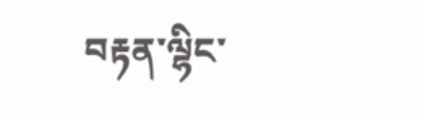བརྟན་ལྷིང་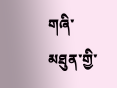གཞི་མཐུན་གྱི་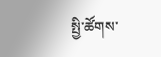སྤྱི་ཚོགས་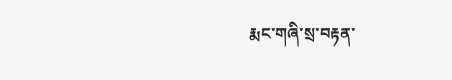རྨང་གཞི་སྲ་བརྟན་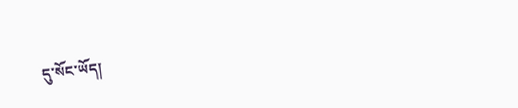དུ་སོང་ཡོད།